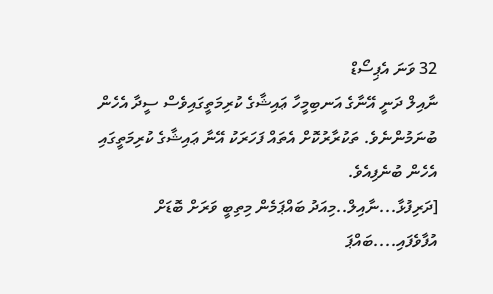32 ވަނަ އެޕިސޯޑް
ނާއިލް ދަނީ އޭނާގެ އަނބިމީހާ ޢައިޝާގެ ކުރިމަތީގައިވެސް ސީދާ އެހެން ބުނަމުންނެވެ. ތަކުރާރުކޮށް އެތައް ފަހަރަކު އޭނާ ޢައިޝާގެ ކުރިމަތީގައި އެހެން ބުނެފިއެވެ.
[ދަރިފުޅާ...ނާއިލް..މިއަދު ބައްޕަމެން މިތިބީ ވަރަށް ބޮޑަށް އުފާވެފައި....ބައްޕަ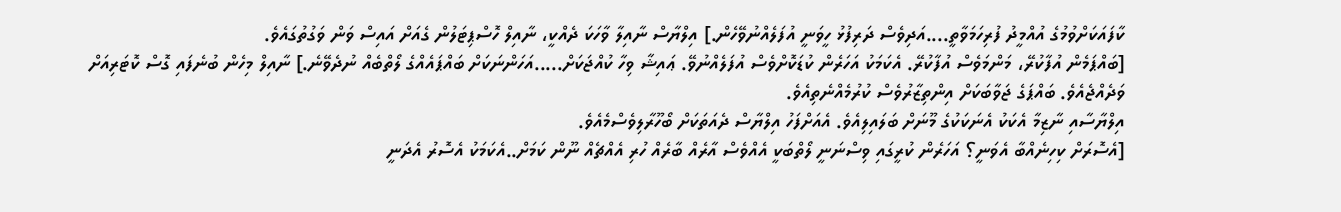ކާފައަކަށްވުމުގެ އުއްމީދު ފުރިހަމަވާތީ....އަދިވެސް ދަރިފުޅު ހީވަނީ އުފަލެއްނުވޭހެން.] އިލްޔާސް ނާއިލާ ވާހަކަ ދެއްކީ، ނާއިލް ހޮސްޕިޓަލުން ގެއަށް އައިސް ވަން ވަގުތުގައެވެ.
[ބައްޕަމެން އުފާކުރޭ، މަންމަވެސް އުފާކުރޭ. އެކަމަކު އަހަރެން ކުޑަކޮށްވެސް އުފަލެއްނުވޭ. ޢައިޝާ ވިހާ ކުއްޖަކަށް.....އަހަންނަކަށް ބައްޕައެއްގެ ލޯތްބެއް ނުދެވޭނެ.] ނާއިލް މިހެން ބުނެފައި ގޮސް ކޮޓަރިއަށް ވަދެއްޖެއެވެ. ބައްޕަގެ ޖަވާބަކަށް އިންތިޒާރުވެސް ކުރުމެއްނެތިއެވެ.
އިލްޔާސާއި ނާޒިމާ އެކަކު އެނަކަކުގެ މޫނަށް ބަލައިލިއެވެ. އެއަށްފަހު އިލްޔާސް ދެއަތަކަށް ބޯހޫރާލިވެސްމެއެވެ.
[އެސޮރަށް ކިހިނެއްބާ އެވަނީ؟ އަހަރެން ކުރީގައި ވިސްނަނީ ލޯތްބަކީ އެއްވެސް އާރެއް ބާރެއް ހުރި އެއްޗެއް ނޫން ކަމަށް..އެކަމަކު އެސޮރު އެދަނީ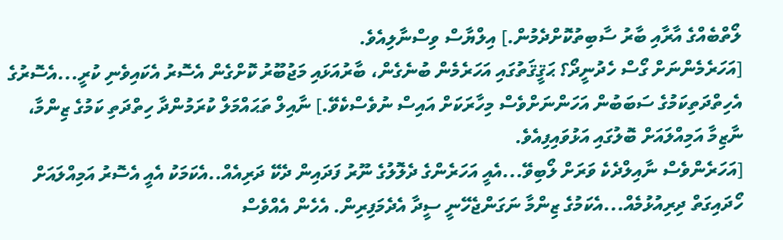ލޯތްބެއްގެ އާރާއި ބާރު ސާބިތުކޮށްދެމުން.] އިލްޔާސް ވިސްނާލިއެވެ.
[އަހަރެމެންނަށް ގޯސް ހެދުނީދޯ؟ ޙަޤީޤަތުގައި އަހަރެމެން ބުނެގެން، ބާރުއަޅައި މަޖުބޫރު ކޮށްގެން އެސޮރު އެކައިވެނި ކުރީ...އެސޮރުގެ އެހިތްދަތިކަމުގެ ސަބަބުން އަހަންނަށްވެސް މިހާރަކަށް އައިސް ނުވެސްކެވޭ.] ނާއިލް ތަޙައްމަލް ކުރަމުންދާ ހިތްދަތި ކަމުގެ ޒިންމާ، ނާޒިމާ އަމިއްލައަށް ބޮލުގައި އަޅުވައިފިއެވެ.
[އަހަރެންވެސް ނާއިލްދެކެ ވަރަށް ލޯބިވޭ...އެއީ އަހަރެންގެ ދެލޮލުގެ ނޫރު ފަދައިން ދެކޭ ދަރިއެއް..އެކަމަކު އެއީ އެސޮރު އަމިއްލައަށް ހޯދައިގަތް ދިރިއުޅުމެއް...އެކަމުގެ ޒިންމާ ނަގަންޖެހޭނީ ސީދާ އެދެމަފިރިން. އެހެން އެއްވެސް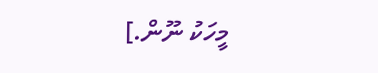މީހަކު ނޫން.]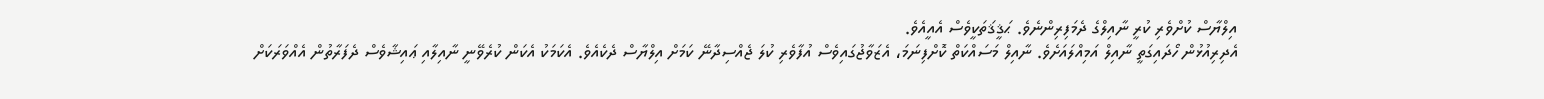އިލްޔާސް ކުށްވެރި ކުރީ ނާއިލްގެ ދެމަފިރިންނެވެ. ޙަޤީޤަތަކީވެސް އެއީއެވެ.
އެދިރިއުޅުން ހޯދައިގަތީ ނާއިލް އަމިއްލައަށެވެ. ނާއިލް މަސައްކަތް ކޮށްފިނަމަ، އެޒަވާޖުގައިވެސް އުފާވެރި ކުލަ ޖެއްސިދާނޭ ކަމަށް އިލްޔާސް ދެކެއެވެ. އެކަމަކު އެކަން ކުރެވޭނީ ނާއިލާއި ޢައިޝާވެސް ދެފަރާތުން އެއްވަރަކަށް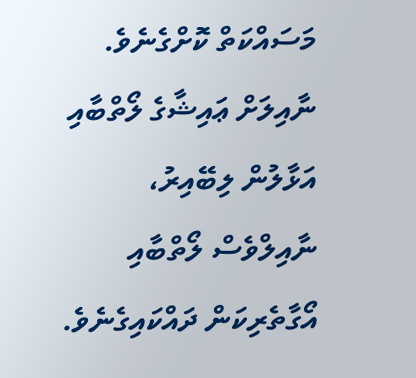މަސައްކަތް ކޮށްގެނެވެ.
ނާއިލަށް ޢައިޝާގެ ލޯތްބާއި އަޅާލުން ލިބޭއިރު، ނާއިލްވެސް ލޯތްބާއި އޯގާތެރިކަން ދައްކައިގެނެވެ.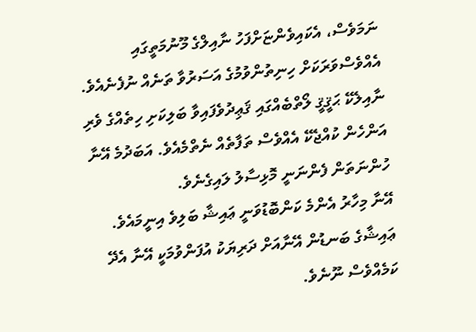ނަމަވެސް، އެކައިވެންޏަށްފަހު ނާއިލްގެ މޫނުމަތީގައި އެއްވެސްވަރަކަށް ހިނިތުންވުމުގެ އަސަރުވާ ތަނެއް ނުފެނެއެވެ.
ނާއިލެކޭ ޙަޤީޤީ ލޯތްބެއްގައި ޤަޢިދުވެފައިވާ ބަލިކަށި ހިތެއްގެ ވެރި އަންހެން ކުއްޖެކޭ އެއްވެސް ތަފާތެއް ނެތްމެއެވެ. އަބަދުމެ އޭނާ ހުންނަތަން ފެންނަނީ މޮޅިސާލު ލައިގެނެވެ.
އޭނާ މިހާރު އެންމެ ކަންބޮޑުވަނީ ޢައިޝާ ބަލިވެ އިނީމައެވެ. ޢައިޝާގެ ބަނޑުން އޭނާއަށް ދަރިޔަކު އުފަންވުމަކީ އޭނާ އެދޭ ކަމެއްވެސް ނޫނެވެ.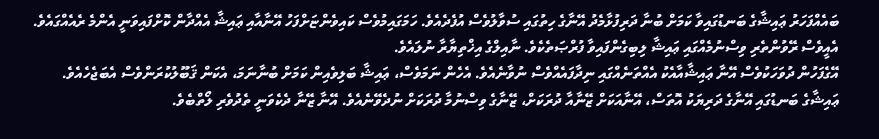ބައެއްފަހަރު ޢައިޝާގެ ބަނޑުގައިވާ ކަމަށް ބުނާ ދަރިފުޅާމެދު އޭނާގެ ހިތުގައި ސުވާލުވެސް އުފެދެއެވެ. ހަމަގައިމުވެސް ކައިވެންޏަށްފަހު އޭނާއާއި ޢައިޝާ އެއްދާން ކޮށްފައިވަނީ އެންމެ ރެއެއްގައެވެ. އެއީވެސް ރޭވުންތެރި ވިސްނުމެއްގައި ޢައިޝާ ލިބިގެންފައިވާ ފުރްޞަތެކެވެ. ނާއިލްގެ އިޚްތިޔާރާ ނުލައެވެ.
އޭގެފަހުން ދުވަހަކުވެސް އޭނާ ޢައިޝާއާއެކު އެއްތަނެއްގައި ނިދާފައެއްވެސް ނުވާނެއެވެ. އެހެން ނަމަވެސް، ޢައިޝާ ބަލިވެއިން ކަމަށް ބުނާނަމަ، އެކަން ޤަބޫލުކުރަންވެސް އެބަޖެހެއެވެ.
ޢައިޝާގެ ބަނޑުގައި އޭނާގެ ދަރިޔަކު އޮތަސް، އޭނާއަކަށް ޒޭނާއާ ދުރަކަށް، ޒޭނާގެ ވިސްނުމާ ދުރަކަށް ނުދެވޭނެއެވެ. އޭނާ ޒޭނާ ދެކެވަނީ ތެދުވެރި ލޯތްބެވެ.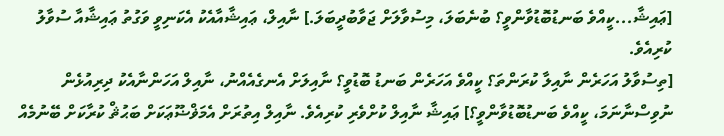[ޢައިޝާ...ކީއްވެ ބަނޑުބޮޑުވާންވީ؟ ބުނެބަލަ، މިސުވާލަށް ޖަވާބުދީބަލަ.] ނާއިލް، ޢައިޝާއާއެކު އެކަނިވީ ވަގުތު ޢައިޝާއާ ސުވާލު ކުރިއެވެ.
[ތިސުވާލު އަހަރެން ނާއިލާ ކުރަންތަ؟ ކީއްވެ އަހަރެން ބަނޑު ބޮޑުވީ؟ ނާއިލަށް އެނގެއެއްނު، ނާއިލް އަހަންނާއެކު ދިރިއުޅެން ނުވިސްނާނަމަ، ކީއްވެ ބަނޑުބޮޑުވާންވީ؟] ޢައިޝާ ނާއިލް ކުށްވެރި ކުރިއެވެ. ނާއިލް އިތުރަށް އެމަޥްޟޫޢަކަށް ބަޙުޘް ކުރާކަށް ބޭނުމެއް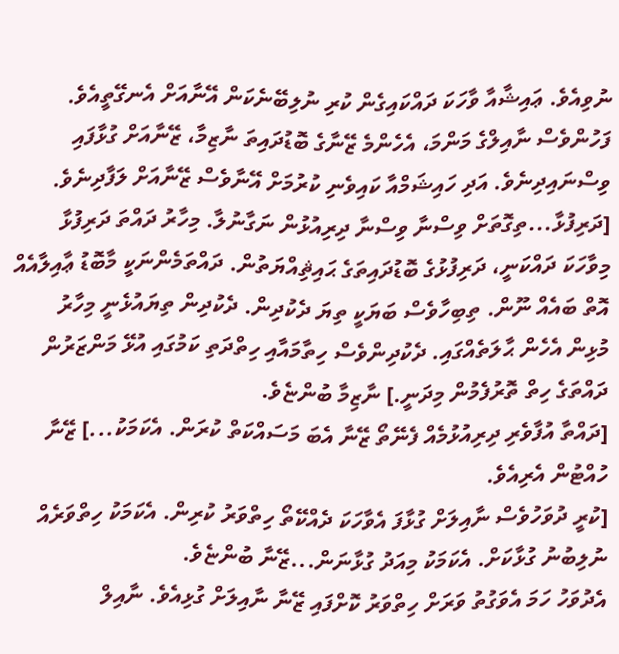ނުވިއެވެ. ޢައިޝާއާ ވާހަކަ ދައްކައިގެން ކުރި ނުލިބޭނެކަން އޭނާއަށް އެނގޭތީއެވެ.
ފަހުންވެސް ނާއިލްގެ މަންމަ، އެހެންމެ ޒޭނާގެ ބޮޑުދައިތަ ނާޒިމާ، ޒޭނާއަށް ގުޅާފައި ވިސްނައިދިނެވެ. އަދި ހައިޝަމްއާ ކައިވެނި ކުރުމަށް އޭނާވެސް ޒޭނާއަށް ލަފާދިނެވެ.
[ދަރިފުޅާ...ތިގޮތަށް ވިސްނާ ވިސްނާ ދިރިއުޅުން ނަގާނުލާ. މިހާރު ދައްތަ ދަރިފުޅާ މިވާހަކަ ދައްކަނީ، ދަރިފުޅުގެ ބޮޑުދައިތަގެ ޙައިޘިއްޔަތުން. ދައްތަމެންނަކީ މާބޮޑު ޢާއިލާއެއް އޮތް ބައެއް ނޫން. ތިބިހާވެސް ބަޔަކީ ތިޔަ ދެކުދިން. ދެކުދިން ތިޔައުޅެނީ މިހާރު މުޅިން އެހެން ޙާލަތެއްގައި. ދެކުދިންވެސް ހިތާމައާއި ހިތްދަތި ކަމުގައި އުޅޭ މަންޒަރުން ދައްތަގެ ހިތް ތޮރުފެމުން މިދަނީ.] ނާޒިމާ ބުންޏެވެ.
[ދައްތާ އުފާވެރި ދިރިއުޅުމެއް ފެނޭތޯ ޒޭނާ އެބަ މަސައްކަތް ކުރަން. އެކަމަކު...] ޒޭނާ ހުއްޓުން އެރިއެވެ.
[ކުރީ ދުވަހުވެސް ނާއިލަށް ގުޅާފަ އެވާހަކަ ދެއްކޭތޯ ހިތްވަރު ކުރިން. އެކަމަކު ހިތްވަރެއް ނުލިބުނު ގުޅާކަށް. އެކަމަކު މިއަދު ގުޅާނަން...ޒޭނާ ބުންޏެވެ.
އެދުވަހު ހަމަ އެވަގުތު ވަރަށް ހިތްވަރު ކޮށްފައި ޒޭނާ ނާއިލަށް ގުޅިއެވެ. ނާއިލް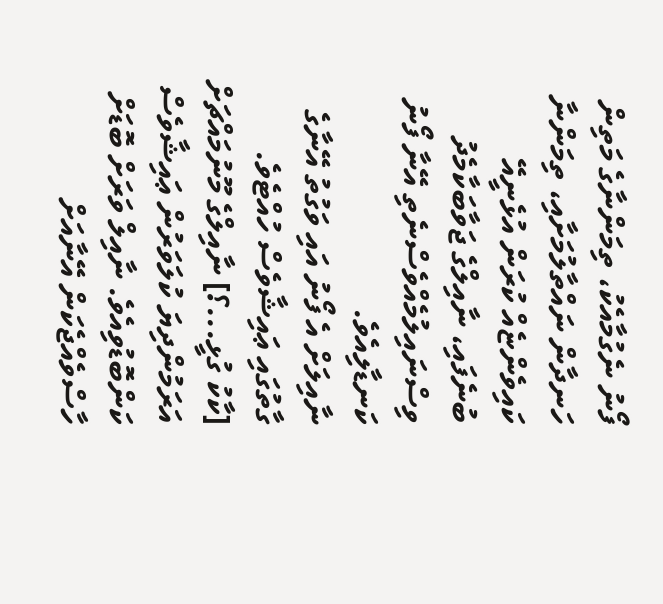ފޯނު ނެގުމާއެކު، ތިމަންނާގެ މަތިން ހަނދާން ނައްތާލުމަށާއި، ތިމަންނާ ކައިވެންޏެއް ކުރަން އުޅެނީއޭ ބުނެފައި، ނާއިލްގެ ޖަވާބަކާމެދު ވިސްނައިލުމެއްވެސްނެތި އޭނާ ފޯނު ކަނޑާލިއެވެ.
ނާއިލަށް އެ ފޯނު އައި ވަގުތު އޭނާގެ ގާތުގައި ޢައިޝާވެސް ހުއްޓެވެ.
[ކާކު ގުޅީ...؟] ނާއިލްގެ މޫނުމައްޗަށް އަރަމުންދިޔަ ކުލަވަރުން ޢައިޝާވެސް ކަންބޮޑުވިއެވެ. ނާއިލް ވަރަށް ބޮޑަށް ހާސްވެއްޖެކަން އޭނާއަށް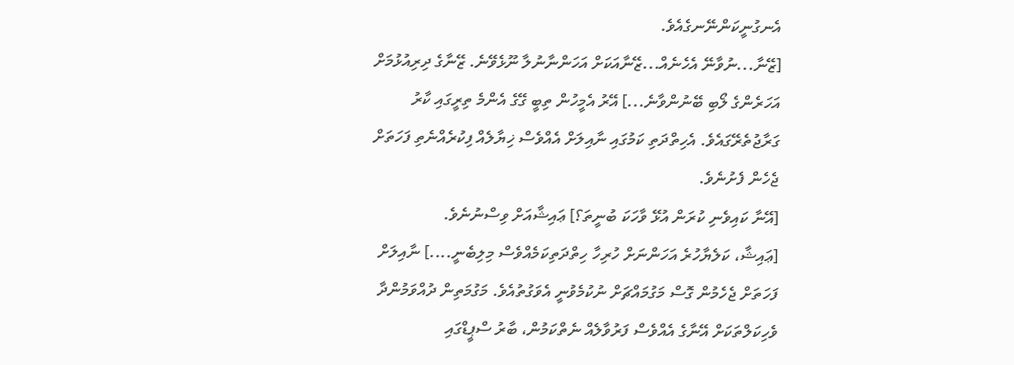އެނގުނީކަންނޭނގެއެވެ.
[ޒޭނާ...ނުވާނޭ އެހެނެއް...ޒޭނާއަކަށް އަހަންނާނުލާ ނޫޅެވޭނެ. ޒޭނާގެ ދިރިއުޅުމަށް އަހަރެންގެ ލޯބި ބޭނުންވާނެ...] އޭރު އެމީހުން ތިބީ ގޭގެ އެންމެ ތިރީގައި ކާރު ގަރާޖުތެރޭގައެވެ. އެހިތްދަތި ކަމުގައި ނާއިލަށް އެއްވެސް ޚިޔާލެއް ފިކުރެއްނެތި ފަހަތަށް ޖެހެން ފެށުނެވެ.
[އޭނާ ކައިވެނި ކުރަން އުޅޭ ވާހަކަ ބުނީތަ؟] ޢައިޝާއަށް ވިސްނުނެވެ.
[ޢައިޝާ، ކަލެޔާހުރެ އަހަންނަށް ހުރިހާ ހިތްދަތިކަމެއްވެސް މިލިބެނީ....] ނާއިލަށް ފަހަތަށް ޖެހެމުން ގޮސް މަގުމައްޗަށް ނުކުމެވުނީ އެވަގުތުއެވެ. މަގުމަތިން ދުއްވަމުންދާ ވެހިކަލްތަކަށް އޭނާގެ އެއްވެސް ފަރުވާލެއް ނެތްކަމުން، ބާރު ސްޕީޑްގައި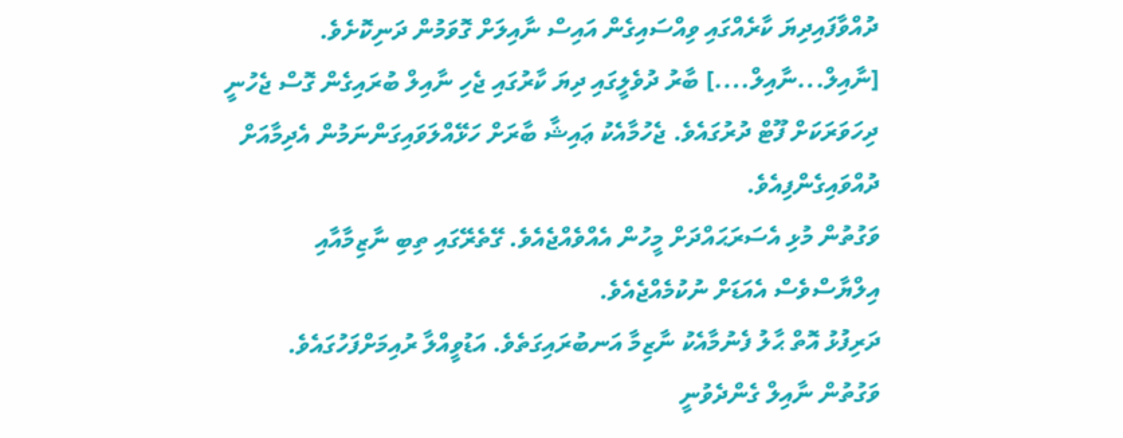ދުއްވާފައިދިޔަ ކާރެއްގައި ވިއްސައިގެން އައިސް ނާއިލަށް ގޮވަމުން ދަނިކޮށެވެ.
[ނާއިލް...ނާއިލް....] ބާރު ދުވެލީގައި ދިޔަ ކާރުގައި ޖެހި ނާއިލް ބުރައިގެން ގޮސް ޖެހުނީ ދިހަވަރަކަށް ފޫޓް ދުރުގައެވެ. ޖެހުމާއެކު ޢައިޝާ ބާރަށް ހަޅޭއްލަވައިގަންނަމުން އެދިމާއަށް ދުއްވައިގެންފިއެވެ.
ވަގުތުން މުޅި އެސަރަޙައްދަށް މީހުން އެއްވެއްޖެއެވެ. ގޭތެރޭގައި ތިބި ނާޒިމާއާއި އިލްޔާސްވެސް އެއަޑަށް ނުކުމެއްޖެއެވެ.
ދަރިފުޅު އޮތް ޙާލު ފެނުމާއެކު ނާޒިމާ އަނބުރައިގަތެވެ. އަޑުވީއްލާ ރުއިމަށްފަހުގައެވެ.
ވަގުތުން ނާއިލް ގެންދެވުނީ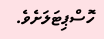ހޮސްޕިޓަލަށެވެ.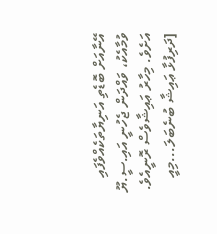އޭނާއަށް ބޮޑެތި އަނިޔާތަކެއްވެފައި ވުމާއެކު، ވައްދަން ޖެހުނީ އައި.ސީ.ޔޫ އަށެވެ. މިހާރު ޢައިޝާވެސް ރޮނީއެވެ.
[ދަރިފުޅާ ޢައިޝާ ބުނެބަލަ...މިއީ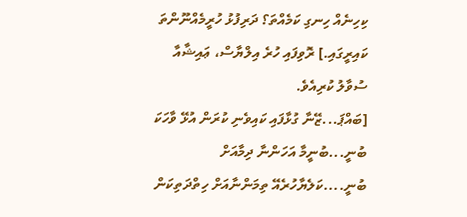ކިހިނެއް ހިނގި ކަމެއްތަ؟ ދަރިފުޅު ހުރީމެއްނޫންތަ ކައިރީގައި.] ރޮވިފައި ހުރެ އިލްޔާސް، ޢައިޝާއާ ސުވާލު ކުރިއެވެ.
[ބައްޕަ...ޒޭނާ ގުޅާފައި ކައިވެނި ކުރަން އުޅޭ ވާހަކަ ބުނީ...ބުނީމާ އަހަންނާ ދިމާއަށް ބުނީ....ކަލެޔާހުރެއޭ ތިމަންނާއަށް ހިތްދަތިކަން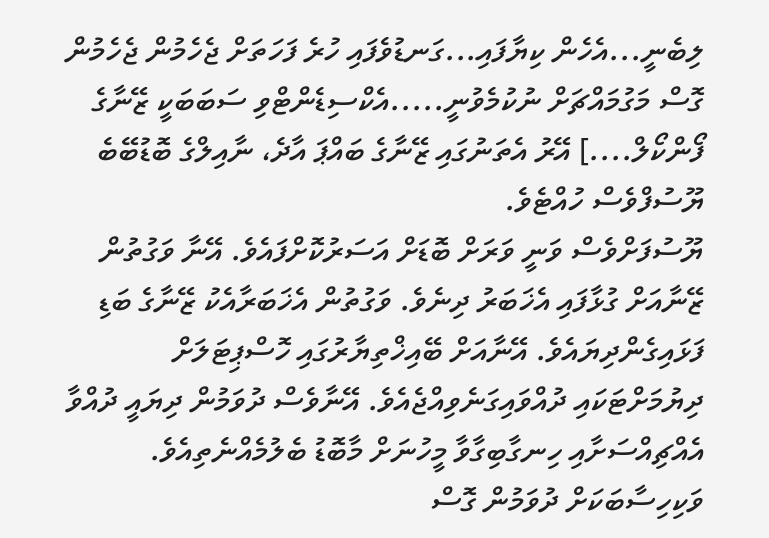ލިބެނީ...އެހެން ކިޔާފައި...ގަނޑުވެފައި ހުރެ ފަހަތަށް ޖެހެމުން ޖެހެމުން ގޮސް މަގުމައްޗަށް ނުކުމެވުނީ.....އެކްސިޑެންޓްވި ސަބަބަކީ ޒޭނާގެ ފޯންކޯލް....] އޭރު އެތަނުގައި ޒޭނާގެ ބައްޕަ އާދެ، ނާއިލްގެ ބޮޑުބޭބެ ޔޫސުފްވެސް ހުއްޓެވެ.
ޔޫސުފަށްވެސް ވަނީ ވަރަށް ބޮޑަށް އަސަރުކޮށްފައެވެ. އޭނާ ވަގުތުން ޒޭނާއަށް ގުޅާފައި އެޚަބަރު ދިނެވެ. ވަގުތުން އެޚަބަރާއެކު ޒޭނާގެ ބަޑި ފަޅައިގެންދިޔައެވެ. އޭނާއަށް ބޭއިޚްތިޔާރުގައި ހޮސްޕިޓަލަށް ދިޔުމަށްޓަކައި ދުއްވައިގަނެވިއްޖެއެވެ. އޭނާވެސް ދުވަމުން ދިޔައީ ދުއްވާ އެއްޗިއްސަށާއި ހިނގާބިގާވާ މީހުނަށް މާބޮޑު ބެލުމެއްނެތިއެވެ. ވަކިހިސާބަކަށް ދުވަމުން ގޮސް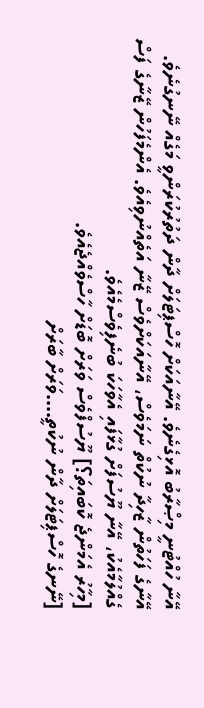އޭނާ ހުއްޓުނީ މިޞްރާބު އޮޅިގެނެވެ. އޭނާއަކަށް ހޮސްޕިޓަލަށް ދާން ދަތުރުކުރަންވީ މަގެއް ނޭނގުނެވެ.
އޭނާގެ ފަހަތުން ޒާހިދާ ނުކުތް ނަމަވެސް، އޭނާއަކަށްވެސް ޒޭނާ އަތެއްނުވިއެވެ. އެންމެފަހުން ޒޭނާގެ ފަސް ގެއްލުމާއެކު، އޭނާ ޔޫސުފަށް ގުޅާފައި އެވާހަކަ ބުނެފިވެސްމެއެވެ.
[މިހާރު އެމަންޖެ ކޮބައިތަ؟] ޔޫސުފްވެސް ވަރަށް ބޮޑަށް ހާސްވެއްޖެއެވެ.
[ނޭނގެ ހޮސްޕިޓަލަށް ދާން ނުކުތީ....ވަރަށް ބާރަށް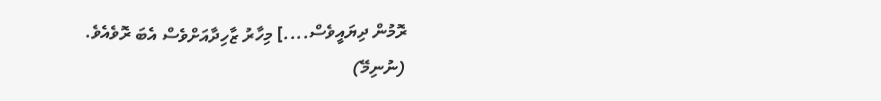ރޮމުން ދިޔައީވެސް....] މިހާރު ޒާހިދާއަށްވެސް އެބަ ރޮވެއެވެ.
(ނުނިމޭ)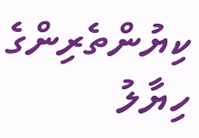ކިޔުންތެރިންގެ ހިޔާލު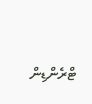ޓްރެންޑިން